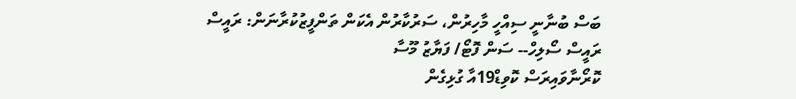ބަސް ބުނާނީ ސިއްހީ މާހިރުން، ސަރުކާރުން އެކަން ތަންފީޒުކުރާނަން: ރައީސް
ރައީސް ސޯލިހް-- ސަން ފޮޓޯ/ ފަޔާޒު މޫސާ
ކޮރޯނާވައިރަސް ކޮވިޑް19އާ ގުޅިގެން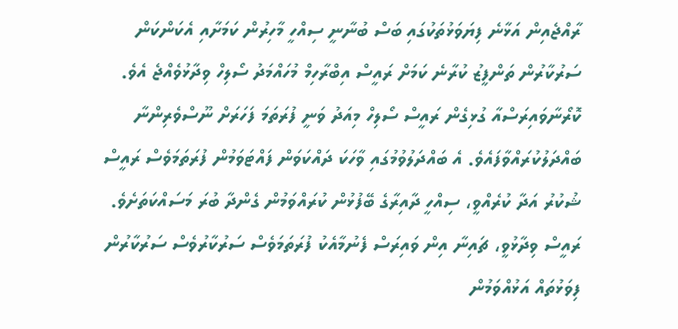ރާއްޖެއިން އަޅާނެ ފިޔަވަޅުތަކުގައި ބަސް ބުނާނީ ސިއްހީ މާހިރުން ކަމަށާއި އެކަންކަން ސަރުކާރުން ތަންފީޒު ކުރާނެ ކަމަށް ރައީސް އިބްރާހިމް މުހައްމަދު ސޯލިހް ވިދާޅުވެއްޖެ އެވެ.
ކޮރޯނާވައިރަސްއާ ގުޅިގެން ރައީސް ސޯލިހް މިއަދު ވަނީ ފުރަތަމަ ފަހަރަށް ނޫސްވެރިންނާ ބައްދަލުކުރައްވާފައެވެ. އެ ބައްދަލުވުމުގައި ވާހަކަ ދައްކަވަން ފައްޓަވަމުން ފުރަތަމަވެސް ރައީސް ޝުކުރު އަދާ ކުރެއްވީ، ސިއްހީ ދާއިރާގެ ބޭފުޅުން ކުރައްވަމުން ގެންދާ ބުރަ މަސައްކަތަށެވެ.
ރައީސް ވިދާޅުވީ، ޗައިނާ އިން ވައިރަސް ފެނުމާއެކު ފުރަތަމަވެސް ސަރުކާރުވެސް ސަރުކާރުން ފިވަޅުތައް އަޅުއްވަމުން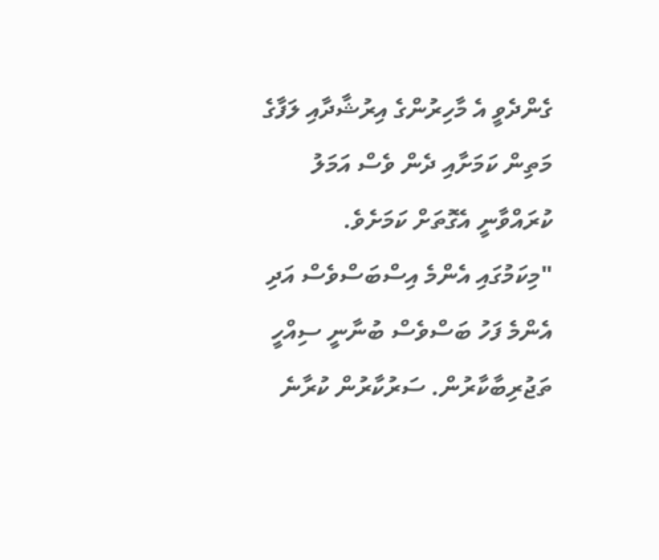ގެންދެވީ އެ މާހިރުންގެ އިރުޝާދާއި ލަފާގެ މަތިން ކަމަށާއި ދެން ވެސް އަމަލު ކުރައްވާނީ އެގޮތަށް ކަމަށެވެ.
"މިކަމުގައި އެންމެ އިސްބަސްވެސް އަދި އެންމެ ފަހު ބަސްވެސް ބުނާނީ ސިއްހީ ތަޖުރިބާކާރުން. ސަރުކާރުން ކުރާނެ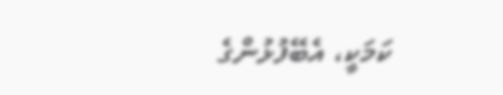ކަމަކީ، އެބޭފުޅުންގެ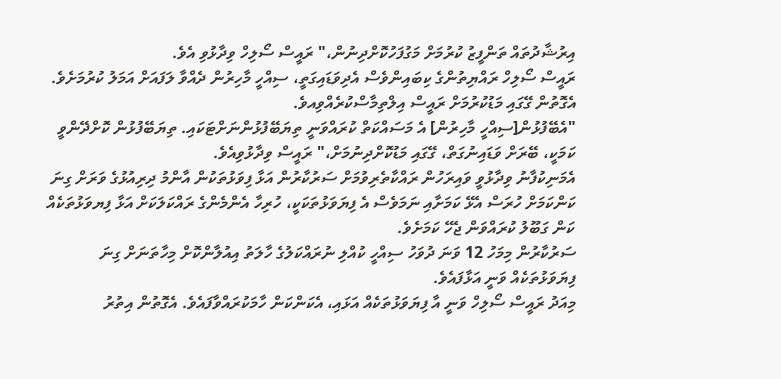އިރުޝާދުތައް ތަންފީޒު ކުރުމަށް މަގުފަހުކޮށްދިނުން،" ރައީސް ސޯލިހް ވިދާޅުވި އެވެ.
ރައީސް ސޯލިހް ރައްޔިތުންގެ ކިބައިންވެސް އެދިވަޑައިގަތީ، ސިއްހީ މާހިރުން ދެއްވާ ލަފައަށް އަމަލު ކުރުމަށެވެ. އެގޮތުން ގޭގައި މަޑުކުރުމަށް ރައީސް އިލްތިމާސްކުރެއްވިއވެ.
"އެބޭފުޅުން[ސިއްހީ މާހިރުން] އެ މަސައްކަތް ކުރައްވަނީ ތިޔަބޭފުޅުންނަށްޓަކައި. ތިޔަބޭފުޅުން ކޮށްދޭންވީ ކަމަކީ، ބޭރަށް ވަޑައިނުގަތް، ގޭގައި މަޑުކޮށްދިނުމަށް،" ރައީސް ވިދާޅުވިއެވެ.
އެމަނިކުފާނު ވިދާޅުވީ ވައިރަހުން ރައްކާތެރިވުމަށް ސަރުކާރުން އަޅާ ފިވަޅުތަކުން އާންމު ދިރިއުޅުގެ ވަރަށް ގިނަ ކަންކަމަށް ހުރަސް އެޅޭ ކަމަށާއި ނަމަވެސް އެ ފިޔަވަޅުތަކަކީ، ހުރިހާ އެންމެންގެ ރައްކަލަކަށް އަޅާ ފިޔވަޅުތަކެއް ކަން ގަބޫލު ކުރައްވަން ޖެހޭ ކަމަށެވެ.
ސަރުކާރުން މިމަހު 12 ވަނަ ދުވަހު ސިއްހީ ކުއްލި ނުރައްކަލުގެ ހާލަތު އިއުލާންކޮށް މިހާތަނަށް ގިނަ ފިޔަވަޅުތަކެއް ވަނީ އަޅާފައެވެ.
މިއަދު ރައީސް ސޯލިހް ވަނީ އާ ފިޔަވަޅުތަކެއް އަޅައި، އެކަންކަން ހާމަކުރައްވާފައެވެ. އެގޮތުން އިތުރު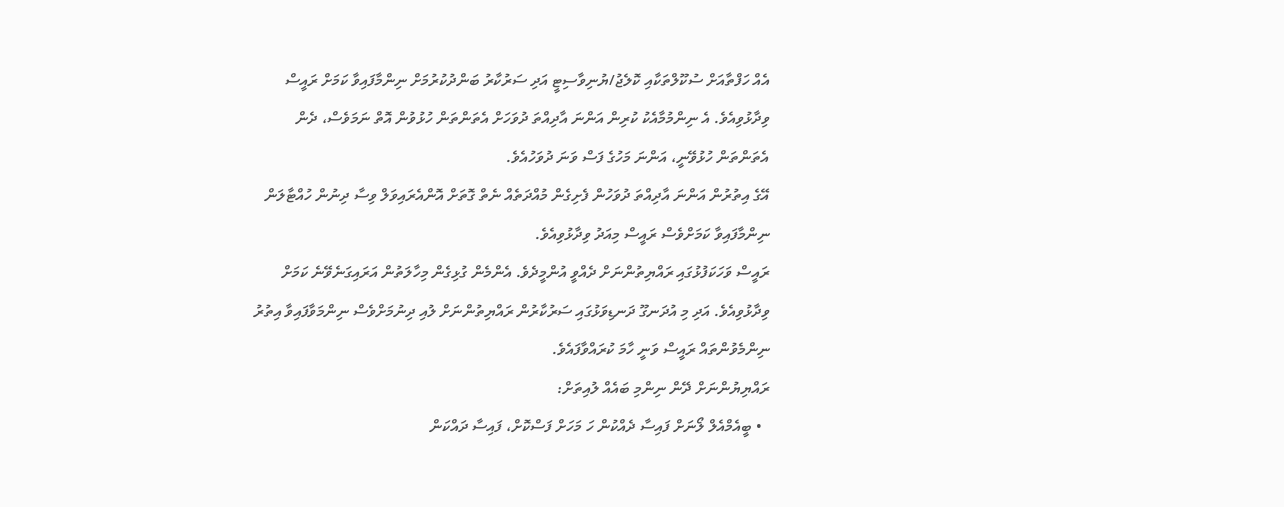އެއް ހަފްތާއަށް ސުކޫލްތަކާއި ކޮލެޖު/ޔުނިވާސިޓީ އަދި ސަރުކާރު ބަންދުކުރުމަށް ނިންމާފައިވާ ކަމަށް ރައީސް ވިދާޅުވިއެވެ. އެ ނިންމުމާއެކު ކުރިން އަންނަ އާދިއްތަ ދުވަހަށް އެތަންތަން ހުޅުވުން އޮތް ނަމަވެސް، ދެން އެތަންތަން ހުޅުވޭނީ، އަންނަ މަހުގެ ފަސް ވަނަ ދުވަހުއެވެ.
އޭގެ އިތުރުން އަންނަ އާދިއްތަ ދުވަހުން ފެށިގެން މުއްދަތެއް ނެތް ގޮތަށް އޮންއެރައިވަލް ވިސާ ދިނުން ހުއްޓާލަން ނިންމާފައިވާ ކަމަށްވެސް ރައީސް މިއަދު ވިދާޅުވިއެވެ.
ރައީސް ވަހަކަފުޅުގައި ރައްޔިތުންނަށް ދެއްވީ އުންމީދެވެ. އެންމެން ގުޅިގެން މިހާލަތުން އަރައިގަނެވޭނެ ކަމަށް ވިދާޅުވިއެވެ. އަދި މި އުދަނގޫ ދަނޑިވަޅުގައި ސަރުކާރުން ރައްޔިތުންނަށް ލުއި ދިނުމަށްވެސް ނިންމަވާފައިވާ އިތުރު ނިންމެވުންތައް ރައީސް ވަނީ ހާމަ ކުރައްވާފައެވެ.
ރައްޔިޔުންނަށް ދޭން ނިންމި ބައެއް ލުއިތަށް:
  • ބީއެމްއެލް ލޯނަށް ފައިސާ ދެއްކުން ހަ މަހަށް ފަސްކޮށް، ފައިސާ ދައްކަން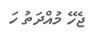ޖެހޭ މުއްދަތު ހަ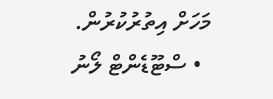މަހަށް އިތުރުކުރުން.
  • ސްޓޫޑެންޓް ލޯނު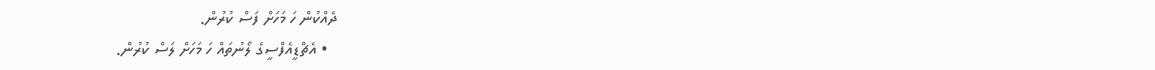ދެއްކުން ހަ މަހަށް ފަސް ކުރުން.
  • އެޗްޑީއެފްސީގެ ލޯނުތައް ހަ މަހަށް ލަސް ކުރުން.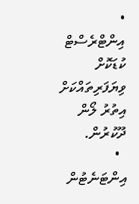• އިންޓްރެސްޓް ކުޑަކޮށް ވިޔަފަރިތައްކަށް އިތުރު ލޯން ދޫކުރުން.
  • އިންޓަނެޓުން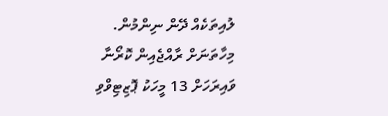ލުއިތަކެއް ދޭން ނިންމުން.
މިހާތަނަށް ރާއްޖެއިން ކޮރޯނާ ވައިރަހަށް 13 މީހަކު ޕޮޒިޓިވްވި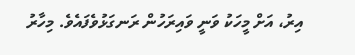އިރު، އަށް މީހަކު ވަނީ ވައިރަހުން ރަނގަޅުވެފައެވެ. މިހާރު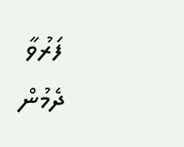ފަރުވާ ދެމުން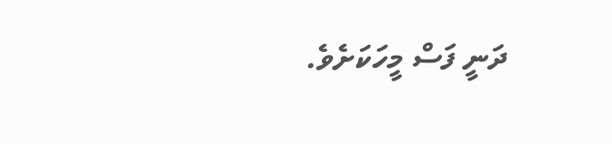ދަނީ ފަސް މީހަކަށެވެ.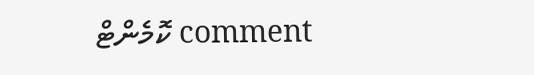comment ކޮމެންޓް